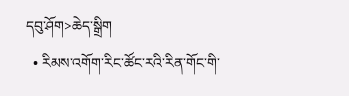དབུ་ཤོག>ཆེད་སྒྲིག
  • རིམས་འགོག་རིང་ཚོང་རའི་རིན་གོང་གི་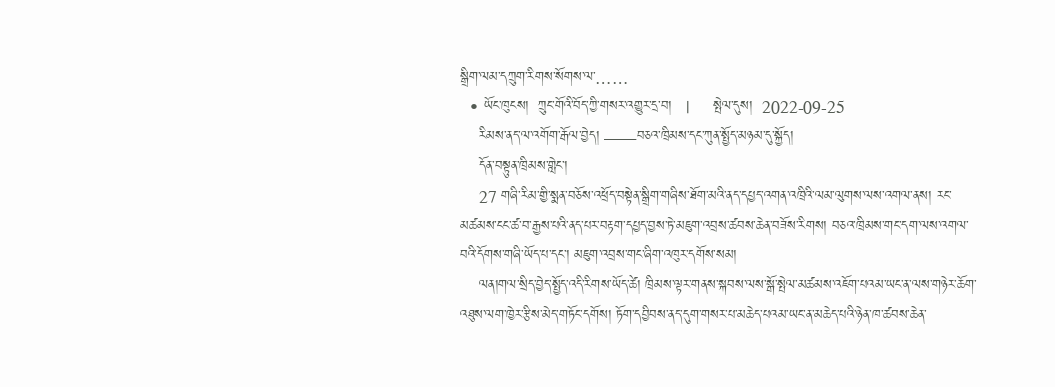སྒྲིག་ལམ་དཀྲུག་རིགས་སོགས་ལ་……
  • ཡོང་ཁུངས།  ཀྲུང་གོའི་བོད་ཀྱི་གསར་འགྱུར་དྲ་བ།   |     སྤེལ་དུས།  2022-09-25
    རིམས་ནད་ལ་འགོག་རྒོལ་བྱེད། ——བཅའ་ཁྲིམས་དང་ཀུན་སྤྱོད་མཉམ་དུ་སྐྱོད།
    དོན་བསྟུན་ཁྲིམས་གླེང་།
    27 གཞི་རིམ་གྱི་སྨན་བཅོས་འཕྲོད་བསྟེན་སྒྲིག་གཞིས་ཐོག་མའི་ནད་དཔྱད་འགན་འཁྲིའི་ལམ་ལུགས་ལས་འགལ་ནས། རང་མཚམས་ངང་ཚ་བ་རྒྱས་པའི་ནད་པར་བརྟག་དཔྱད་བྱས་ཏེ་མཇུག་འབྲས་ཚབས་ཆེན་བཟོས་རིགས། བཅའ་ཁྲིམས་གང་དག་ལས་འགལ་བའི་དོགས་གཞི་ཡོད་པ་དང་། མཇུག་འབྲས་གང་ཞིག་འཁུར་དགོས་སམ།
    ལན།གལ་སྲིད་བྱེད་སྤྱོད་འདི་རིགས་ཡོད་ཚེ། ཁྲིམས་ལྟར་གནས་སྐབས་ལས་སྒོ་སྤེལ་མཚམས་འཇོག་པའམ་ཡང་ན་ལས་གཉེར་ཆོག་འཐུས་ལག་ཁྱེར་རྩིས་མེད་གཏོང་དགོས། ཏོག་དབྱིབས་ནད་དུག་གསར་པ་མཆེད་པའམ་ཡང་ན་མཆེད་པའི་ཉེན་ཁ་ཚབས་ཆེན་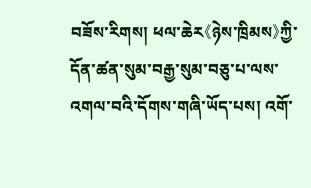བཟོས་རིགས། ཕལ་ཆེར《ཉེས་ཁྲིམས》ཀྱི་དོན་ཚན་སུམ་བརྒྱ་སུམ་བཅུ་པ་ལས་འགལ་བའི་དོགས་གཞི་ཡོད་པས། འགོ་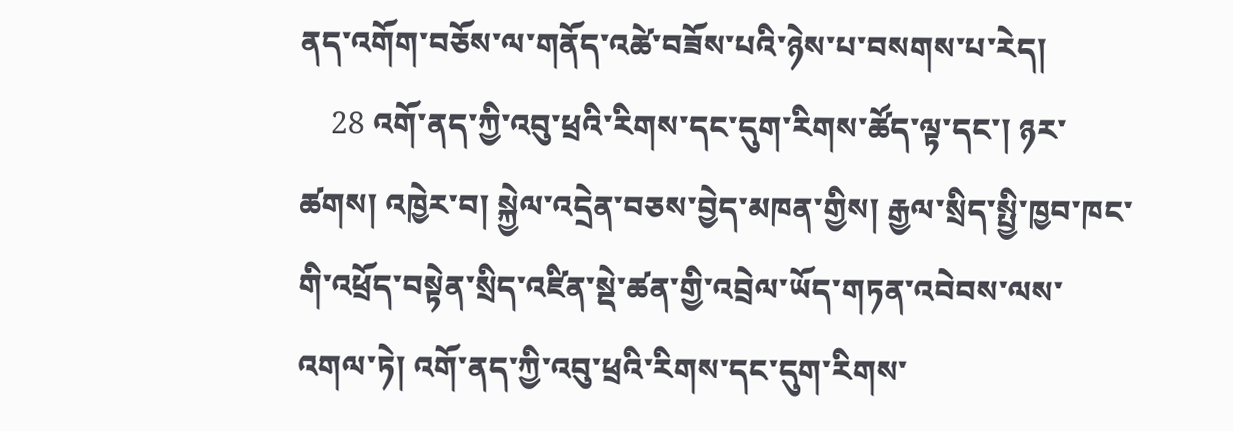ནད་འགོག་བཅོས་ལ་གནོད་འཚེ་བཟོས་པའི་ཉེས་པ་བསགས་པ་རེད།
    28 འགོ་ནད་ཀྱི་འབུ་ཕྲའི་རིགས་དང་དུག་རིགས་ཚོད་ལྟ་དང་། ཉར་ཚགས། འཁྱེར་བ། སྐྱེལ་འདྲེན་བཅས་བྱེད་མཁན་གྱིས། རྒྱལ་སྲིད་སྤྱི་ཁྱབ་ཁང་གི་འཕྲོད་བསྟེན་སྲིད་འཛིན་སྡེ་ཚན་གྱི་འབྲེལ་ཡོད་གཏན་འབེབས་ལས་འགལ་ཏེ། འགོ་ནད་ཀྱི་འབུ་ཕྲའི་རིགས་དང་དུག་རིགས་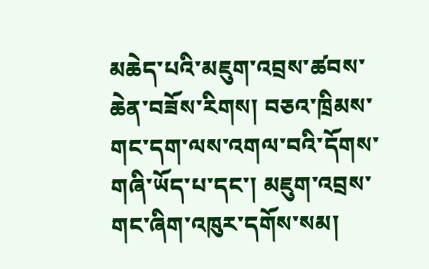མཆེད་པའི་མཇུག་འབྲས་ཚབས་ཆེན་བཟོས་རིགས། བཅའ་ཁྲིམས་གང་དག་ལས་འགལ་བའི་དོགས་གཞི་ཡོད་པ་དང་། མཇུག་འབྲས་གང་ཞིག་འཁུར་དགོས་སམ།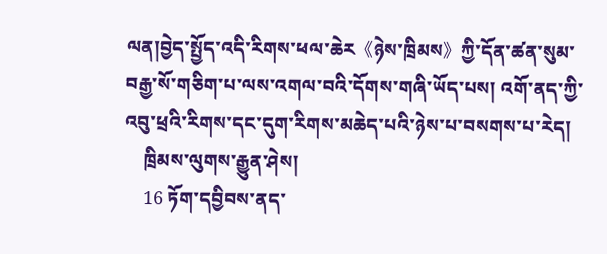ལན།བྱེད་སྤྱོད་འདི་རིགས་ཕལ་ཆེར《ཉེས་ཁྲིམས》ཀྱི་དོན་ཚན་སུམ་བརྒྱ་སོ་གཅིག་པ་ལས་འགལ་བའི་དོགས་གཞི་ཡོད་པས། འགོ་ནད་ཀྱི་འབུ་ཕྲའི་རིགས་དང་དུག་རིགས་མཆེད་པའི་ཉེས་པ་བསགས་པ་རེད།
    ཁྲིམས་ལུགས་རྒྱུན་ཤེས།
    16 ཏོག་དབྱིབས་ནད་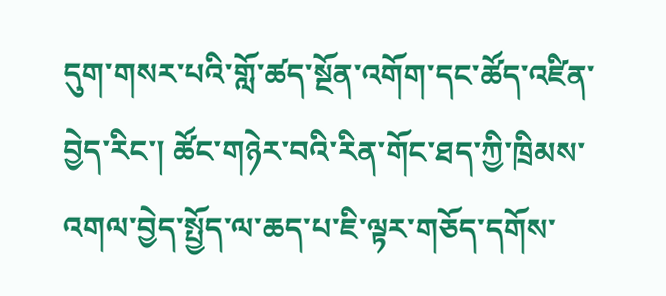དུག་གསར་པའི་གློ་ཚད་སྔོན་འགོག་དང་ཚོད་འཛིན་བྱེད་རིང་། ཚོང་གཉེར་བའི་རིན་གོང་ཐད་ཀྱི་ཁྲིམས་འགལ་བྱེད་སྤྱོད་ལ་ཆད་པ་ཇི་ལྟར་གཅོད་དགོས་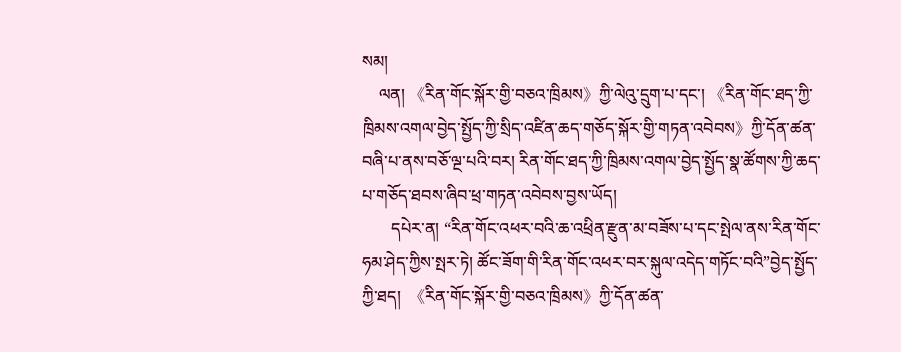སམ།
    ལན། 《རིན་གོང་སྐོར་གྱི་བཅའ་ཁྲིམས》ཀྱི་ལེའུ་དྲུག་པ་དང་། 《རིན་གོང་ཐད་ཀྱི་ཁྲིམས་འགལ་བྱེད་སྤྱོད་ཀྱི་སྲིད་འཛིན་ཆད་གཅོད་སྐོར་གྱི་གཏན་འབེབས》ཀྱི་དོན་ཚན་བཞི་པ་ནས་བཅོ་ལྔ་པའི་བར། རིན་གོང་ཐད་ཀྱི་ཁྲིམས་འགལ་བྱེད་སྤྱོད་སྣ་ཚོགས་ཀྱི་ཆད་པ་གཅོད་ཐབས་ཞིབ་ཕྲ་གཏན་འབེབས་བྱས་ཡོད།
       དཔེར་ན། “རིན་གོང་འཕར་བའི་ཆ་འཕྲིན་རྫུན་མ་བཟོས་པ་དང་སྤེལ་ནས་རིན་གོང་ཧམ་ཤེད་ཀྱིས་སྤར་ཏེ། ཚོང་ཟོག་གི་རིན་གོང་འཕར་བར་སྐུལ་འདེད་གཏོང་བའི”བྱེད་སྤྱོད་ཀྱི་ཐད།  《རིན་གོང་སྐོར་གྱི་བཅའ་ཁྲིམས》ཀྱི་དོན་ཚན་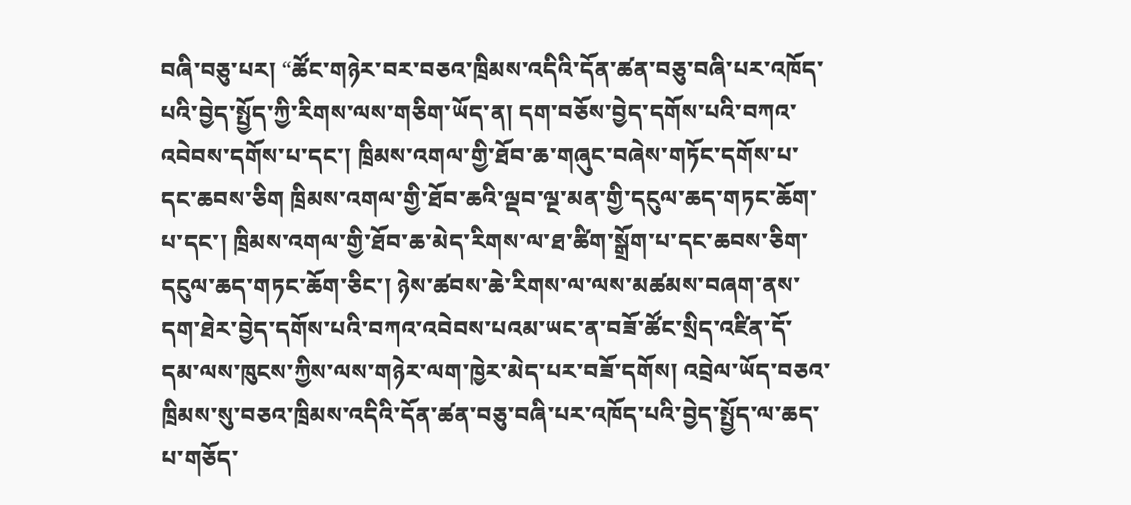བཞི་བཅུ་པར། “ཚོང་གཉེར་བར་བཅའ་ཁྲིམས་འདིའི་དོན་ཚན་བཅུ་བཞི་པར་འཁོད་པའི་བྱེད་སྤྱོད་ཀྱི་རིགས་ལས་གཅིག་ཡོད་ན། དག་བཅོས་བྱེད་དགོས་པའི་བཀའ་འབེབས་དགོས་པ་དང་། ཁྲིམས་འགལ་གྱི་ཐོབ་ཆ་གཞུང་བཞེས་གཏོང་དགོས་པ་དང་ཆབས་ཅིག ཁྲིམས་འགལ་གྱི་ཐོབ་ཆའི་ལྡབ་ལྔ་མན་གྱི་དངུལ་ཆད་གཏང་ཆོག་པ་དང་། ཁྲིམས་འགལ་གྱི་ཐོབ་ཆ་མེད་རིགས་ལ་ཐ་ཚིག་སྒྲོག་པ་དང་ཆབས་ཅིག་དངུལ་ཆད་གཏང་ཆོག་ཅིང་། ཉེས་ཚབས་ཆེ་རིགས་ལ་ལས་མཚམས་བཞག་ནས་དག་ཐེར་བྱེད་དགོས་པའི་བཀའ་འབེབས་པའམ་ཡང་ན་བཟོ་ཚོང་སྲིད་འཛིན་དོ་དམ་ལས་ཁུངས་ཀྱིས་ལས་གཉེར་ལག་ཁྱེར་མེད་པར་བཟོ་དགོས། འབྲེལ་ཡོད་བཅའ་ཁྲིམས་སུ་བཅའ་ཁྲིམས་འདིའི་དོན་ཚན་བཅུ་བཞི་པར་འཁོད་པའི་བྱེད་སྤྱོད་ལ་ཆད་པ་གཅོད་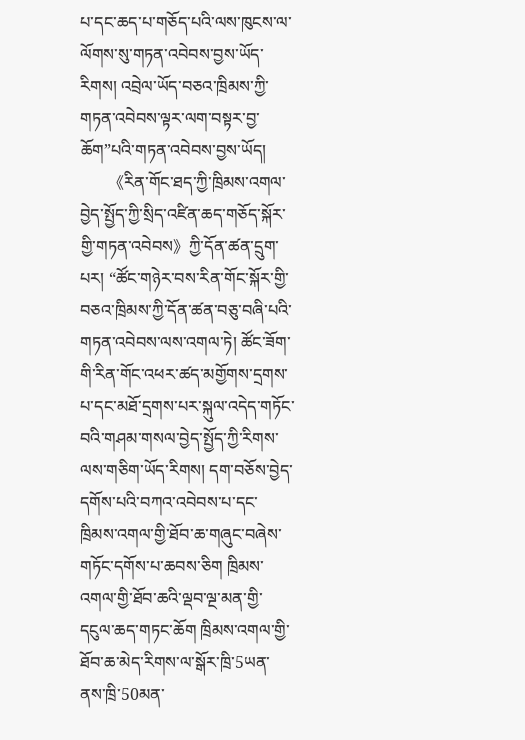པ་དང་ཆད་པ་གཅོད་པའི་ལས་ཁུངས་ལ་ལོགས་སུ་གཏན་འབེབས་བྱས་ཡོད་རིགས། འབྲེལ་ཡོད་བཅའ་ཁྲིམས་ཀྱི་གཏན་འབེབས་ལྟར་ལག་བསྟར་བྱ་ཆོག”པའི་གཏན་འབེབས་བྱས་ཡོད།
       《རིན་གོང་ཐད་ཀྱི་ཁྲིམས་འགལ་བྱེད་སྤྱོད་ཀྱི་སྲིད་འཛིན་ཆད་གཅོད་སྐོར་གྱི་གཏན་འབེབས》ཀྱི་དོན་ཚན་དྲུག་པར། “ཚོང་གཉེར་བས་རིན་གོང་སྐོར་གྱི་བཅའ་ཁྲིམས་ཀྱི་དོན་ཚན་བཅུ་བཞི་པའི་གཏན་འབེབས་ལས་འགལ་ཏེ། ཚོང་ཟོག་གི་རིན་གོང་འཕར་ཚད་མགྱོགས་དྲགས་པ་དང་མཐོ་དྲགས་པར་སྐུལ་འདེད་གཏོང་བའི་གཤམ་གསལ་བྱེད་སྤྱོད་ཀྱི་རིགས་ལས་གཅིག་ཡོད་རིགས། དག་བཅོས་བྱེད་དགོས་པའི་བཀའ་འབེབས་པ་དང་ཁྲིམས་འགལ་གྱི་ཐོབ་ཆ་གཞུང་བཞེས་གཏོང་དགོས་པ་ཆབས་ཅིག ཁྲིམས་འགལ་གྱི་ཐོབ་ཆའི་ལྡབ་ལྔ་མན་གྱི་དངུལ་ཆད་གཏང་ཆོག ཁྲིམས་འགལ་གྱི་ཐོབ་ཆ་མེད་རིགས་ལ་སྒོར་ཁྲི་5ཡན་ནས་ཁྲི་50མན་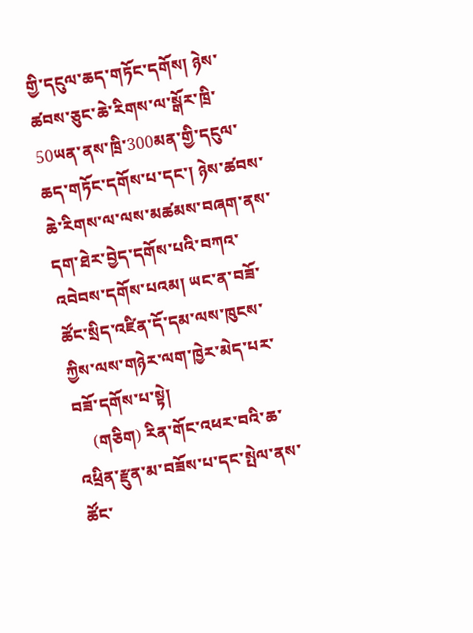གྱི་དངུལ་ཆད་གཏོང་དགོས། ཉེས་ཚབས་ཅུང་ཆེ་རིགས་ལ་སྒོར་ཁྲི་50ཡན་ནས་ཁྲི་300མན་གྱི་དངུལ་ཆད་གཏོང་དགོས་པ་དང་། ཉེས་ཚབས་ཆེ་རིགས་ལ་ལས་མཚམས་བཞག་ནས་དག་ཐེར་བྱེད་དགོས་པའི་བཀའ་འབེབས་དགོས་པའམ། ཡང་ན་བཟོ་ཚོང་སྲིད་འཛིན་དོ་དམ་ལས་ཁུངས་ཀྱིས་ལས་གཉེར་ལག་ཁྱེར་མེད་པར་བཟོ་དགོས་པ་སྟེ།
    (གཅིག) རིན་གོང་འཕར་བའི་ཆ་འཕྲིན་རྫུན་མ་བཟོས་པ་དང་སྤེལ་ནས་ཚོང་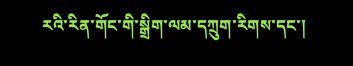རའི་རིན་གོང་གི་སྒྲིག་ལམ་དཀྲུག་རིགས་དང་།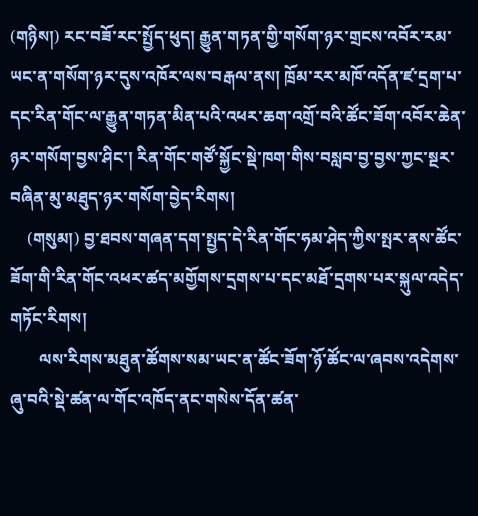(གཉིས།) རང་བཟོ་རང་སྤྱོད་ཕུད། རྒྱུན་གཏན་གྱི་གསོག་ཉར་གྲངས་འབོར་རམ་ཡང་ན་གསོག་ཉར་དུས་འཁོར་ལས་བརྒལ་ནས། ཁྲོམ་རར་མཁོ་འདོན་ཛ་དྲག་པ་དང་རིན་གོང་ལ་རྒྱུན་གཏན་མིན་པའི་འཕར་ཆག་འགྲོ་བའི་ཚོང་ཟོག་འབོར་ཆེན་ཉར་གསོག་བྱས་ཤིང་། རིན་གོང་གཙོ་སྐྱོང་སྡེ་ཁག་གིས་བསླབ་བྱ་བྱས་ཀྱང་སྔར་བཞིན་མུ་མཐུད་ཉར་གསོག་བྱེད་རིགས།
    (གསུམ།) བྱ་ཐབས་གཞན་དག་སྤྱད་དེ་རིན་གོང་ཧམ་ཤེད་ཀྱིས་སྤར་ནས་ཚོང་ཟོག་གི་རིན་གོང་འཕར་ཚད་མགྱོགས་དྲགས་པ་དང་མཐོ་དྲགས་པར་སྐུལ་འདེད་གཏོང་རིགས།
       ལས་རིགས་མཐུན་ཚོགས་སམ་ཡང་ན་ཚོང་ཟོག་ཉོ་ཚོང་ལ་ཞབས་འདེགས་ཞུ་བའི་སྡེ་ཚན་ལ་གོང་འཁོད་ནང་གསེས་དོན་ཚན་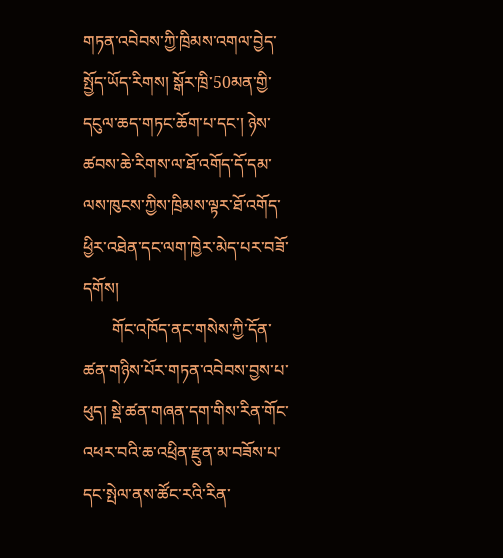གཏན་འབེབས་ཀྱི་ཁྲིམས་འགལ་བྱེད་སྤྱོད་ཡོད་རིགས། སྒོར་ཁྲི་50མན་གྱི་དངུལ་ཆད་གཏང་ཆོག་པ་དང་། ཉེས་ཚབས་ཆེ་རིགས་ལ་ཐོ་འགོད་དོ་དམ་ལས་ཁུངས་ཀྱིས་ཁྲིམས་ལྟར་ཐོ་འགོད་ཕྱིར་འཐེན་དང་ལག་ཁྱེར་མེད་པར་བཟོ་དགོས།
       གོང་འཁོད་ནང་གསེས་ཀྱི་དོན་ཚན་གཉིས་པོར་གཏན་འབེབས་བྱས་པ་ཕུད། སྡེ་ཚན་གཞན་དག་གིས་རིན་གོང་འཕར་བའི་ཆ་འཕྲིན་རྫུན་མ་བཟོས་པ་དང་སྤེལ་ནས་ཚོང་རའི་རིན་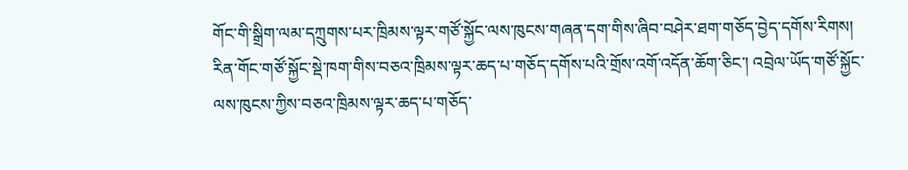གོང་གི་སྒྲིག་ལམ་དཀྲུགས་པར་ཁྲིམས་ལྟར་གཙོ་སྐྱོང་ལས་ཁུངས་གཞན་དག་གིས་ཞིབ་བཤེར་ཐག་གཅོད་བྱེད་དགོས་རིགས། རིན་གོང་གཙོ་སྐྱོང་སྡེ་ཁག་གིས་བཅའ་ཁྲིམས་ལྟར་ཆད་པ་གཅོད་དགོས་པའི་གྲོས་འགོ་འདོན་ཆོག་ཅིང་། འབྲེལ་ཡོད་གཙོ་སྐྱོང་ལས་ཁུངས་ཀྱིས་བཅའ་ཁྲིམས་ལྟར་ཆད་པ་གཅོད་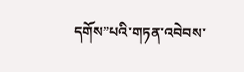དགོས”པའི་གཏན་འབེབས་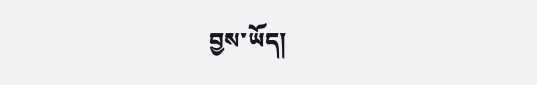བྱས་ཡོད།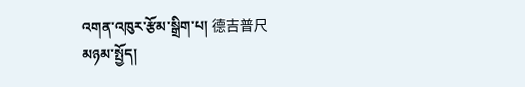འགན་འཁུར་རྩོམ་སྒྲིག་པ། 德吉普尺
མཉམ་སྤྱོད།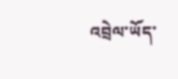འབྲེལ་ཡོད་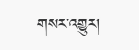གསར་འགྱུར།